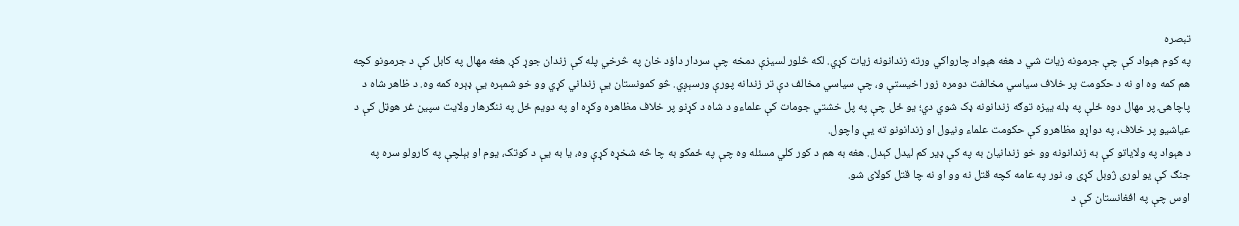تبصره
په کوم هېواد کې چې جرمونه زيات شي د هغه هېواد چارواکي ورته زندانونه زيات کړي. لکه څلور لسيزې دمخه چې سردار داؤد خان په څرخي پله کې زندان جوړ کړ. هغه مهال په کابل کې د جرمونو کچه هم کمه وه او نه د حکومت پر خلاف سياسي مخالفت دومره زور اخیستې و، چې سياسي مخالف دې تر زندانه پورې ورسېږي. څو کمونستان یې زنداني کړي وو خو شمېره یې ډېره کمه وه. د ظاهر شاه د پاچاهۍ پر مهال دوه ځلې په ډله ييزه توګه زندانونه ډک شوي دي؛ يو ځل چې په پل خشتي جومات کې علماءو د شاه د کړنو پر خلاف مظاهره وکړه او په دویم ځل په ننګرهار ولايت سپين غر هوټل کې د عياشيو پر خلاف، په دواړو مظاهرو کې حکومت علماء ونيول او زندانونو ته یې واچول.
د هېواد په ولاياتو کې به زندانونه وو خو زندانيان به په کې ډير کم ليدل کېدل. هغه به هم د کور کلي مسئله وه چې په ځمکو به چا څه شخړه کړې وه، يا به یې د کوتک، يوم او بېلچې په کارولو سره په جنګ کې يو لورى ژوبل کړى و، نور په عامه کچه قتل نه وو او نه چا قتل کولاى شو.
اوس چې په افغانستان کې د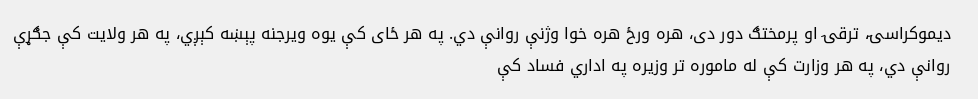ديموکراسۍ، ترقۍ او پرمختګ دور دی، هره ورځ هره خوا وژنې روانې دي. په هر ځای کې يوه ويرجنه پېښه کېږي، په هر ولايت کې جګړې روانې دي، په هر وزارت کې له ماموره تر وزيره په اداري فساد کې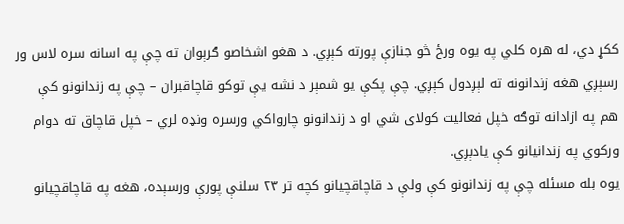ککړ دي، له هره کلي په يوه ورځ څو جنازې پورته کېږي. د هغو اشخاصو ګرېوان ته چې په اسانه سره لاس ور رسېږي هغه زندانونه ته لېږدول کېږي. چې پکې يو شمېر د نشه یې توکو قاچاقبران – چې په زندانونو کې هم په ازادانه توګه خپل فعاليت کولاى شي او د زندانونو چارواکي ورسره ونډه لري – خپل قاچاق ته دوام ورکوي په زندانيانو کې يادېږي.
يوه بله مسئله چې په زندانونو کې ولې د قاچاقچيانو کچه تر ٢٣ سلنې پورې ورسېده، هغه په قاچاقچيانو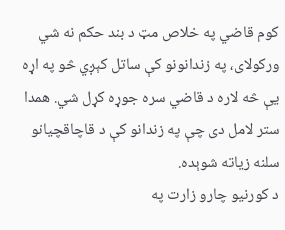کوم قاضي په خلاص مټ د بند حکم نه شي ورکولاى، په زندانونو کې ساتل کېږي څو په اړه یې څه لاره د قاضي سره جوړه کړل شي. همدا ستر لامل دى چې په زندانو کې د قاچاقچيانو سلنه زياته شوېده.
د کورنيو چارو زارت په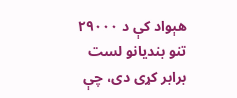هېواد کې د ٢٩٠٠٠ تنو بنديانو لست برابر کړی دى، چې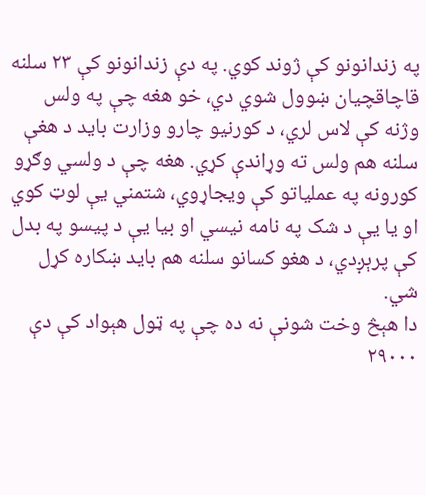په زندانونو کې ژوند کوي. په دې زندانونو کې ٢٣ سلنه قاچاقچيان ښوول شوي دي، خو هغه چې په ولس وژنه کې لاس لري، د کورنيو چارو وزارت بايد د هغې سلنه هم ولس ته وړاندې کړي. هغه چې د ولسي وګړو کورونه په عملياتو کې ويجاړوي، شتمني یې لوټ کوي او يا یې د شک په نامه نيسي او بيا یې د پيسو په بدل کې پرېږدي، د هغو کسانو سلنه هم بايد ښکاره کړل شي.
دا هېڅ وخت شونې نه ده چې په ټول هېواد کې دې ٢٩٠٠٠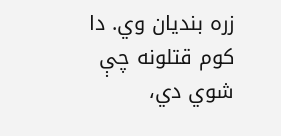زره بنديان وي. دا کوم قتلونه چې شوي دي،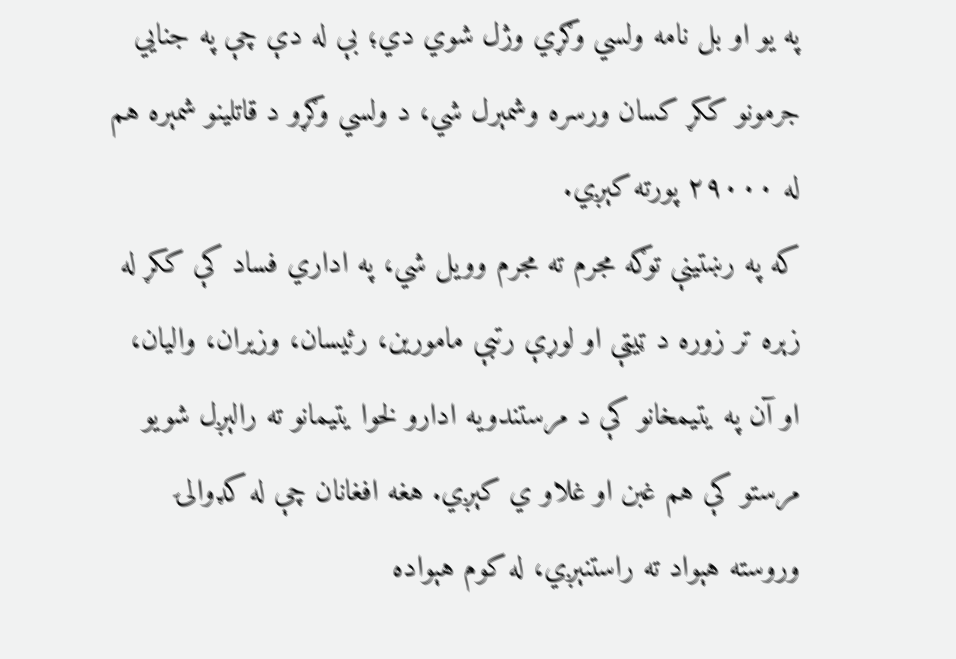په يو او بل نامه ولسي وګړي وژل شوي دي؛ بې له دې چې په جنايي جرمونو ککړ کسان ورسره وشمېرل شي، د ولسي وګړو د قاتلينو شمېره هم له ٢٩٠٠٠ پورته کېږي.
که په رښتينې توګه مجرم ته مجرم وويل شي، په اداري فساد کې ککړ له زېره تر زوره د ټيټې او لوړې رتبې مامورين، رئيسان، وزيران، واليان، او آن په يتيمخانو کې د مرستندويه ادارو لخوا يتيمانو ته رالېږل شویو مرستو کې هم غبن او غلاو ي کېږي. هغه افغانان چې له کډوالۍ وروسته هېواد ته راستنېږي، له کوم هېواده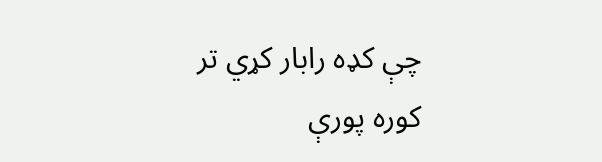چې کډه رابار کړي تر کوره پورې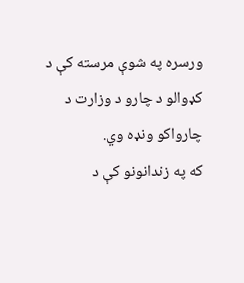ورسره په شوې مرسته کې د کډوالو د چارو د وزارت د چارواکو ونډه وي.
که په زندانونو کې د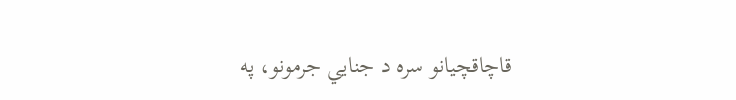قاچاقچيانو سره د جنايي جرمونو، په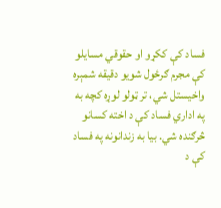فساد کې ککړو او حقوقي مسايلو کې مجرم ګرځول شویو دقيقه شمېره واخیستل شي، تر ټولو لوړه کچه به په اداري فساد کې د اخته کسانو څرګنده شي. بيا به زندانونه په فساد کې د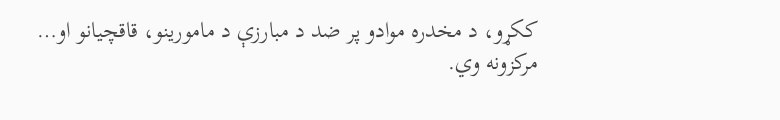ککړو، د مخدره موادو پر ضد د مبارزې د مامورينو، قاقچيانو او… مرکزونه وي.